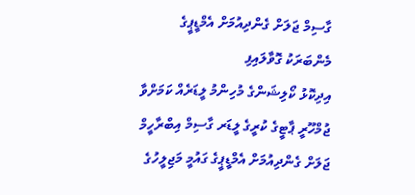ގާސިމް ޖަލަށް ގެންދިއުމަށް އެމްޑީޕީގެ މެންބަރަކު ގޮވާލައިފި
އިދިކޮޅު ކޯލިޝަންގެ މުހިންމު ލީޑަރެއް ކަމަށްވާ ޖުމްހޫރީ ޕާޓީގެ ކުރީގެ ލީޑަރ ގާސިމް އިބްރާހީމް ޖަލަށް ގެންދިއުމަށް އެމްޑީޕީގެ ގައުމީ މަޖިލީހުގެ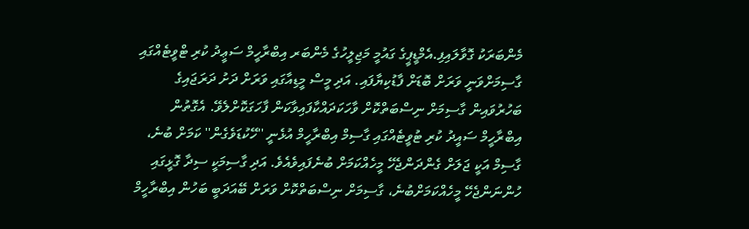މެންބަރަކު ގޮވާލައިފި.އެމްޑީޕީގެ ގައުމީ މަޖިލީހުގެ މެންބަރ އިބްރާހީމް ސަޢީދު ކުރި ޓްވީޓެއްގައި ގާސިމަށްވަނީ ވަރަށް ބޮޑަށް ފާޑުކިޔާފައި. އަދި މީސް މީޑިއާގައި ވަރަށް ދަށު ދަރަޖައިގެ ބަހުރުވައިން ގާސިމަށް ނިސްބަތްކޮށް ވާހަކަދައްކާފައިވާކަން ފާހަގަކޮށްލެވޭ. އެގޮތުން އިބްރާހީމް ސައީދު ކުރި ޓުވީޓެއްގައި ގާސިމް އިބްރާހީމް އުޅެނީ ''ހޭކުޑަވެގެން'' ކަމަށް ބުނެ، ގާސިމް އަކީ ޖަލަށް ގެންދަންޖެހޭ މީހެއްކަމަށް ބުނެފައިވެއެވެ. އަދި ގާސިމަކީ ސިދާ ގޮޅީގައި ހުންނަންޖެހޭ މީހެއްކަމަށްބުނެ، ގާސިމަށް ނިސްބަތްކޮށް ވަރަށް ބޭއަދަބީ ބަހުން އިބްރާހީމް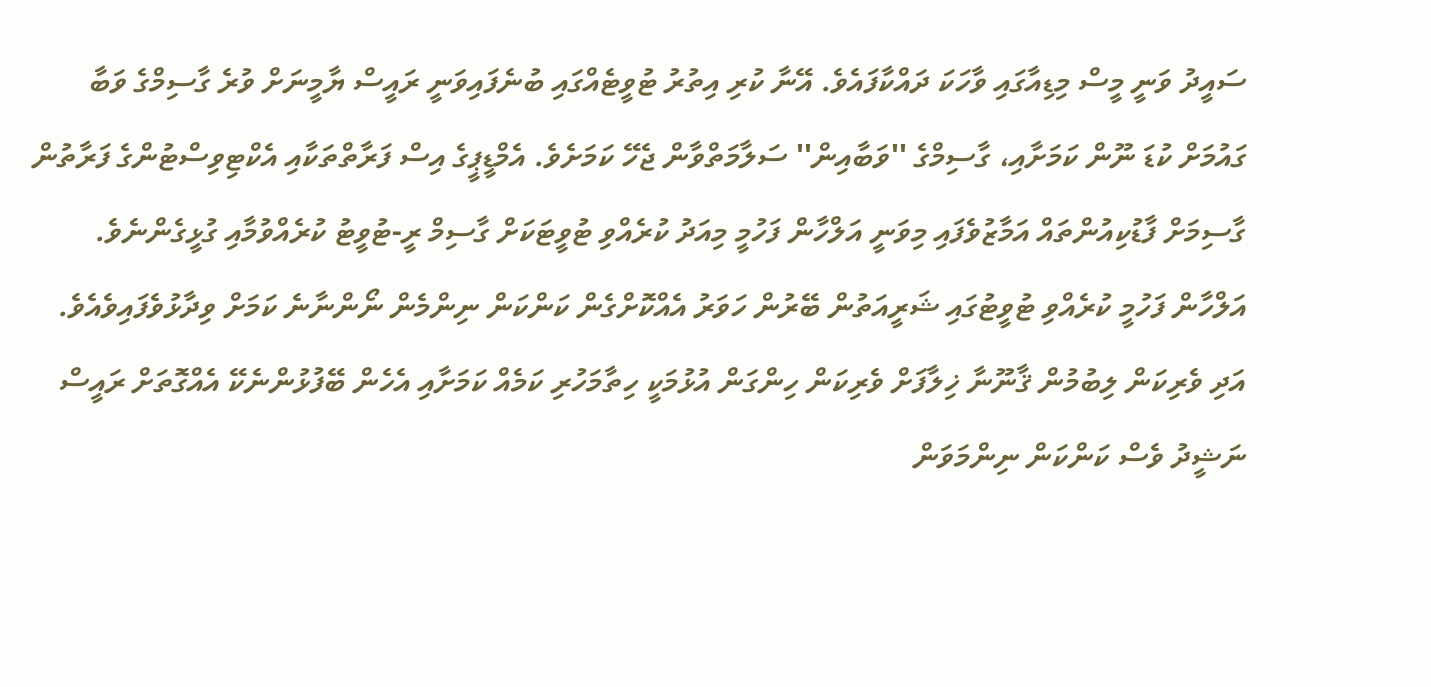ސައީދު ވަނީ މީސް މިޑިއާގައި ވާހަކަ ދައްކާފައެވެ. އޭނާ ކުރި އިތުރު ޓުވީޓެއްގައި ބުނެފައިވަނީ ރައީސް ޔާމީނަށް ވުރެ ގާސިމްގެ ވަބާ ގައުމަށް ކުޑަ ނޫން ކަމަށާއި، ގާސިމްގެ ''ވަބާއިން'' ސަލާމަތްވާން ޖެހޭ ކަމަށެވެ. އެމްޑީޕީގެ އިސް ފަރާތްތަކާއި އެކްޓިވިސްޓުންގެ ފަރާތުން ގާސިމަށް ފާޑުކިއުންތައް އަމާޒުވެފައި މިވަނީ އަލްހާން ފަހުމީ މިއަދު ކުރެއްވި ޓުވީޓަކަށް ގާސިމް ރީ-ޓުވީޓު ކުރެއްވުމާއި ގުޅީގެންނެވެ. އަލްހާން ފަހުމީ ކުރެއްވި ޓުވީޓުގައި ޝަރީއަތުން ބޭރުން ހަވަރު އެއްކޮށްގެން ކަންކަން ނިންމެން ނޯންނާނެ ކަމަށް ވިދާޅުވެފައިވެއެވެ. އަދި ވެރިކަން ލިބުމުން ޤާނޫނާ ޚިލާފަށް ވެރިކަން ހިންގަން އުޅުމަކީ ހިތާމަހުރި ކަމެއް ކަމަށާއި އެހެން ބޭފުޅުންނެކޭ އެއްގޮތަށް ރައީސް ނަޝީދު ވެސް ކަންކަން ނިންމަވަން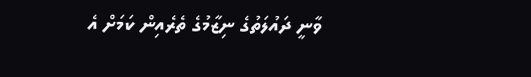ވާނީ ދައުލަތުގެ ނިޒާމުގެ ތެރެއިން ކަމަށް އެ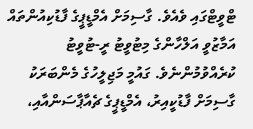ޓްވީޓްގައި ވެއެވެ. ގާސިމަށް އެމްޑީޕީގެ ފާޑުކިއުންތައް އަމާޒުވީ އަލްހާންގެ މިޓުވީޓު ރީ-ޓުވީޓު ކުރެއްވުމުންނެވެ. ގައުމީ މަޖިލީހުގެ މެންބަރަކު ގާސިމަށް ފާޑުކީއިރު، އެމްޑީޕީގެ ޗެއާޕާސަންއާއި،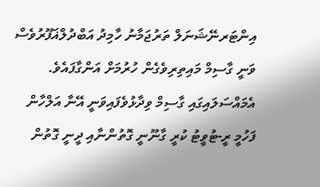އިންޓަރނޭޝަނަލް ތަރުޖަމާނު ހާމިދު އަބްދުލްޣަފޫރުވެސް ވަނީ ގާސިމް މައިތިރިވެގެން ހުރުމަށް އަންގާފައެވެ. އެމައްސަލައިގައި ގާސިމް ވިދާޅުވެފައިވަނީ އޭނާ އަލްހާން ފަހުމީ ރީ-ޓުވީޓު ކުރީ ގާނޫނީ ގޮތުންނާއި ދީނީ ގޮތުން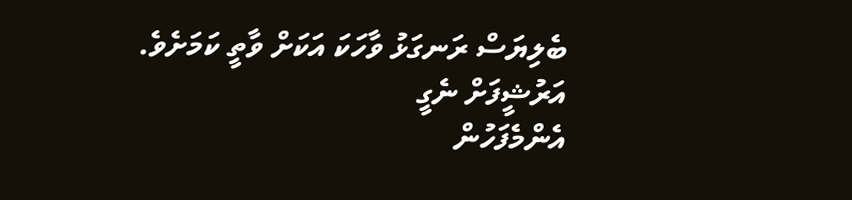ބެލިޔަސް ރަނގަޅު ވާހަކަ އަކަށް ވާތީ ކަމަށެވެ.
އަރުޝީފަށް ނެގީ
އެންމެފަހުން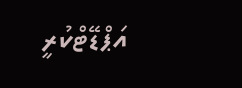އަޕްޑޭޓްކުރީ